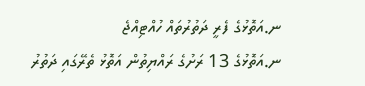ނ.އަތޮޅުގެ ފެރީ ދަތުރުތައް ހުއްޓިއްޖެ
ނ.އަތޮޅުގެ 13 ރަށުގެ ރައްޔިތުން އަތޮޅު ތެރޭގައި ދަތުރު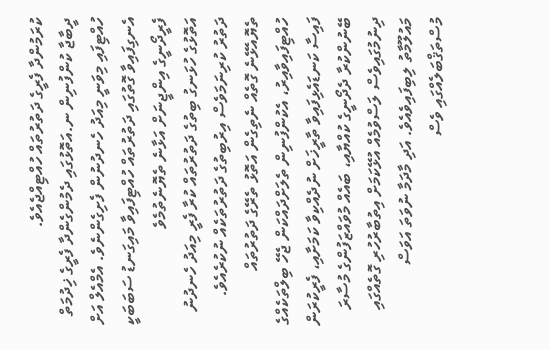ކުރަމުންދާ ފެރީގެ ދަތުރުތައް ހުއްޓިއްޖެއެވެ.
ދީބާޖާ ކުންފުނިން ނ.އަތޮޅުގައި ދެމުންގެންދާ ފެރީގެ ޚިދުމަތް ހުއްޓިފައި މިވަނީ މިއަދު ހެނދުނުން ފެށިގެންނެވެ. އެމްއެލް އަށް އެނގިފައިވާ ގޮތުގައި ދަތުރުތައް ހުއްޓިފައިވާ މައިގަނޑު ސަބަބަކީ ފެރީދޯނީގެ އިންޖީނަށް އަޅާނެ ތެޔޮނެތުމެވެ
އަތޮޅުގެ ހުޅަނގު ބިތުގެ ދަތުރުތައް ކުރާ ފެރީ މިއަދު ހެނދުނު ދަތުރު ކުރިނަމަވެސް އިރުބިތުގެ ދަތުރުތަކެއް ނުކުރެއެވެ. ތެޔޮއެޅޭނެ ގޮތެއް ނެތިގެން އަތޮޅު ތެރޭގެ ދަތުރުތައް ހުއްޓިފައިވާއިރު، އެކުންފުނިން ތެލަށްދައްކަން ޖެހޭ ބިލްތަކެއްގެ ފައިސާ ކަނޑައެޅިފައިވާ ތާރީޚަށް ނުދެއްކިވާ ކަމަށާއި، ފެރީކުރަން ބޭނުންކުރާ ދެދޯނީގެ ކުއްޔާއި، ބައެއް މުވައްޒަފުންގެ މުސާރަ ދިނުމުގައިވެސް ލަސްވުމެއް އުޅޭކަމަށް އިތުބާރުހުރި ގޮތެއްގައި މައުލޫމާތު ލިބިފައިވެއެވެ. އަދި މާދަމާ ނުވަތަ އަވަސް މުސްތަޤްބަލެއްގައި ވެސް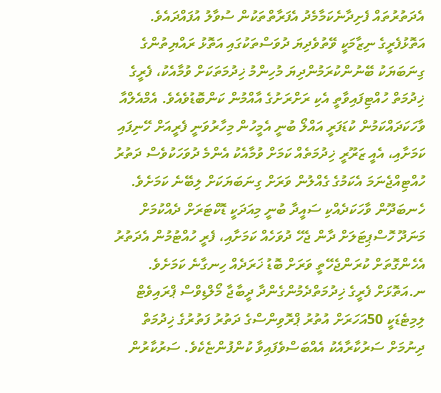އެދަތުރުތައް ފެށިދާނެކަމާމެދު އެފަރާތްތަކުން ސުވާލު އުފައްދައެވެ.
އަތޮޅުފެރީގެ ނިޒާމަކީ ވޭތުވެދިޔަ ދުވަސްތަކުގައި އަތޮޅު ރައްޔިތުންގެ ގިނަބަޔަކު ބޭނުންކުރަމުންދިޔަ މުހިންމު ޚިދުމަތަކަށް ވުމާއެކު، ފެރީގެ ޚިދުމަތް ހުއްޓިފައިވާތީ އެކި ރަށްރަށުގެ އާއްމުން ކަންބޮޑުވެއެވެ. އެމްއެލްއާ ވާހަކަދައްކަމުން ކުޑަފަރީ އައްލޯ ބުނީ އެމީހުން މިހާރުވަނީ ފެރީއަށް ހޭނިފައި ކަމަށާއި، އެއީ ޒަރޫރީ ޚިދުމަތެއް ކަމަށް ވުމާއެކު އެންމެ ދުވަހަކުވެސް ދަތުރު ހުއްޓިއްޖެނަމަ އެކަމުގެ ގެއްލުން ވަރަށް ގިނަބަޔަކަށް ލިބޭނެ ކަމަށެވެ.
ހެނބަދޫން ވާހަކަދެއްކި ސައީދާ ބުނީ މިއަދަކީ ޑޮކްޓަރަށް ދެއްކުމަށް މަނަދޫ ހޮސްޕިޓަލަށް ދާން ޖެހޭ ދުވަހެއް ކަމަށާއި، ފެރީ ހުއްޓުމުން އެދަތުރު އެހެންގޮތަށް ކުރަންޖެހޭތީ ވަރަށް ބޮޑު ޚަރަދެއް ހިނގާނެ ކަމަށެވެ.
ނ.އަތޮޅަށް ފެރީގެ ޚިދުމަތްދެމުންގެންދާ ދީބާޖާ މޯލްޑިވްސް ޕްރައިވެޓް ލިމިޓެޑަކީ 50އަހަރަށް އުތުރު ޕްރޮވިންސްގެ ދަތުރު ފަތުރުގެ ޚިދުމަތް ދިނުމަށް ސަރުކާރާއެކު އެއްބަސްވެފައިވާ ކުންފުންޏެކެވެ. ސަރުކާރުން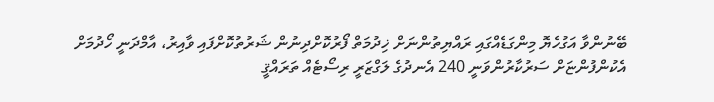ބޭނުންވާ އަގުހެޔޮ މިންގަޑެއްގައި ރައްޔިތުންނަށް ޚިދުމަތް ފޯރުކޮށްދިނުން ޝަރުތުކޮށްފައި ވާއިރު، އާމްދަނީ ހޯދުމަށް އެކުންފުންޏަށް ސަރުކާރުންވަނީ 240 އެނދުގެ ލަގްޒަރީ ރިސޯޓެއް ތަރައްޤީ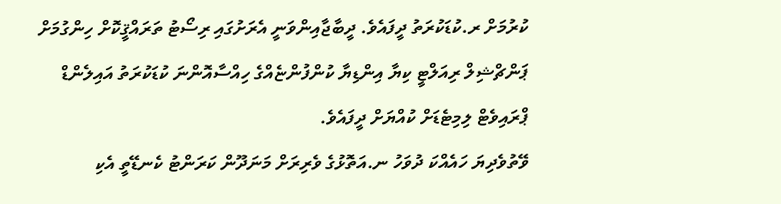ކުރުމަށް ރ.ކުޑަކުރަތު ދީފައެވެ. ދީބާޖާއިންވަނީ އެރަށުގައި ރިސޯޓު ތަރައްޤީކޮށް ހިންގުމަށް ޕަންޗްޝިލް ރިއަލްޓީ ކިޔާ އިންޑިޔާ ކުންފުންޏެއްގެ ހިއްސާއޮންނަ ކުޑަކުރަތު އައިލެންޑް ޕްރައިވެޓް ލިމިޓެޑަށް ކުއްޔަށް ދީފައެވެ.
ވޭތުވެދިޔަ ހައެއްކަ ދުވަހު ނ.އަތޮޅުގެ ވެރިރަށް މަނަދޫން ކަރަންޓު ކެނޑޭތީ އެކި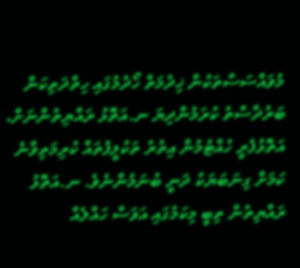މުވައްސަސާތަކުން ޚިދުމަތް ހޯދުމުގައި ހިތްދަތިކަން ބަރުދާސްތު ކުރަމުންދިޔަ ނ.އަތޮޅު ރައްޔިތުންނަށް، އަތޮޅުފެރީ ހުއްޓުމުން އިތުރު ތަކުލީފުތައް ކުރިމަތިވާނެ ކަމަށް ގިނަބަޔަކު ދަނީ ބުނަމުންނެވެ. ނ.އަތޮޅު ރައްޔިތުން ތިބީ މިކަމުގައި އަވަސް ހައްލެއް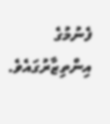ފެނުމުގެ އިންތިޒާރުގައެވެ.